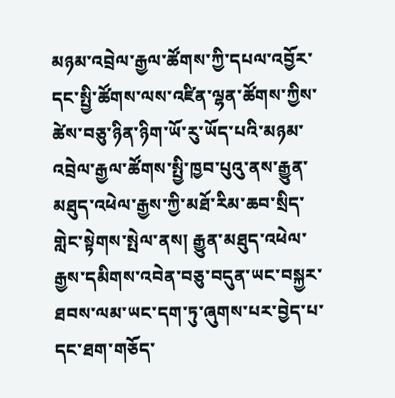མཉམ་འབྲེལ་རྒྱལ་ཚོགས་ཀྱི་དཔལ་འབྱོར་དང་སྤྱི་ཚོགས་ལས་འཛིན་ལྷན་ཚོགས་ཀྱིས་ཚེས་བཅུ་ཉིན་ཉིག་ཡོ་རུ་ཡོད་པའི་མཉམ་འབྲེལ་རྒྱལ་ཚོགས་སྤྱི་ཁྱབ་པུའུ་ནས་རྒྱུན་མཐུད་འཕེལ་རྒྱས་ཀྱི་མཐོ་རིམ་ཆབ་སྲིད་གླེང་སྟེགས་སྤེལ་ནས། རྒྱུན་མཐུད་འཕེལ་རྒྱས་དམིགས་འབེན་བཅུ་བདུན་ཡང་བསྐྱར་ཐབས་ལམ་ཡང་དག་ཏུ་ཞུགས་པར་བྱེད་པ་དང་ཐག་གཅོད་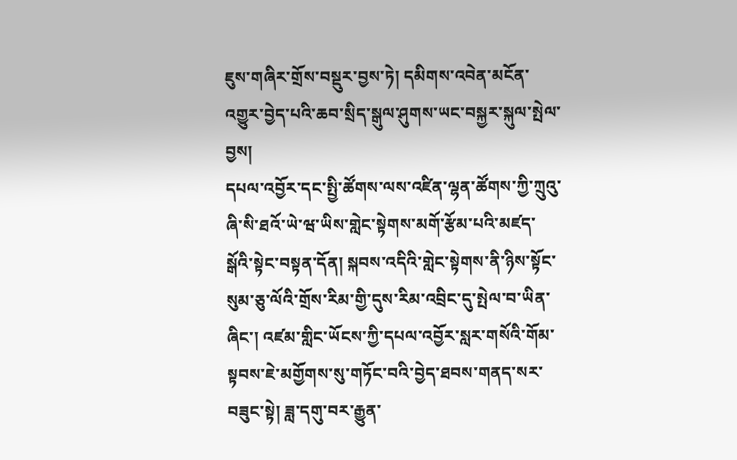ཇུས་གཞིར་གྲོས་བསྡུར་བྱས་ཏེ། དམིགས་འབེན་མངོན་འགྱུར་བྱེད་པའི་ཆབ་སྲིད་སྒུལ་ཤུགས་ཡང་བསྐྱར་སྐུལ་སྤེལ་བྱས།
དཔལ་འབྱོར་དང་སྤྱི་ཚོགས་ལས་འཛིན་ལྷན་ཚོགས་ཀྱི་ཀྲུའུ་ཞི་སི་ཐའོ་ཡེ་ཝ་ཡིས་གླེང་སྟེགས་མགོ་རྩོམ་པའི་མཛད་སྒོའི་སྟེང་བསྟན་དོན། སྐབས་འདིའི་གླེང་སྟེགས་ནི་ཉིས་སྟོང་སུམ་ཅུ་ལོའི་གྲོས་རིམ་གྱི་དུས་རིམ་འབྲིང་དུ་སྤེལ་བ་ཡིན་ཞིང་། འཛམ་གླིང་ཡོངས་ཀྱི་དཔལ་འབྱོར་སླར་གསོའི་གོམ་སྟབས་ཇེ་མགྱོགས་སུ་གཏོང་བའི་བྱེད་ཐབས་གནད་སར་བཟུང་སྟེ། ཟླ་དགུ་བར་རྒྱུན་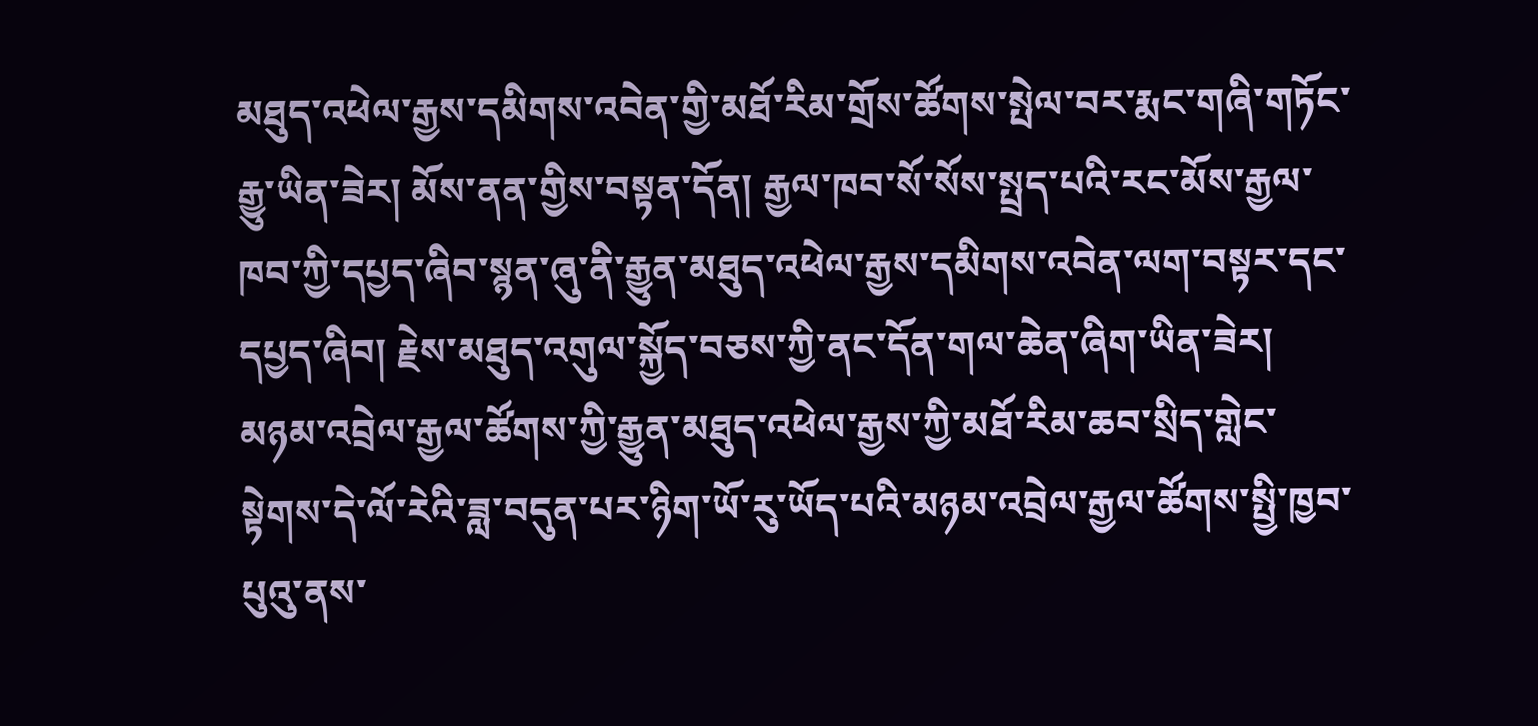མཐུད་འཕེལ་རྒྱས་དམིགས་འབེན་གྱི་མཐོ་རིམ་གྲོས་ཚོགས་སྤེལ་བར་རྨང་གཞི་གཏོང་རྒྱུ་ཡིན་ཟེར། མོས་ནན་གྱིས་བསྟན་དོན། རྒྱལ་ཁབ་སོ་སོས་སྤྲད་པའི་རང་མོས་རྒྱལ་ཁབ་ཀྱི་དཔྱད་ཞིབ་སྙན་ཞུ་ནི་རྒྱུན་མཐུད་འཕེལ་རྒྱས་དམིགས་འབེན་ལག་བསྟར་དང་དཔྱད་ཞིབ། རྗེས་མཐུད་འགུལ་སྐྱོད་བཅས་ཀྱི་ནང་དོན་གལ་ཆེན་ཞིག་ཡིན་ཟེར།
མཉམ་འབྲེལ་རྒྱལ་ཚོགས་ཀྱི་རྒྱུན་མཐུད་འཕེལ་རྒྱས་ཀྱི་མཐོ་རིམ་ཆབ་སྲིད་གླེང་སྟེགས་དེ་ལོ་རེའི་ཟླ་བདུན་པར་ཉིག་ཡོ་རུ་ཡོད་པའི་མཉམ་འབྲེལ་རྒྱལ་ཚོགས་སྤྱི་ཁྱབ་པུའུ་ནས་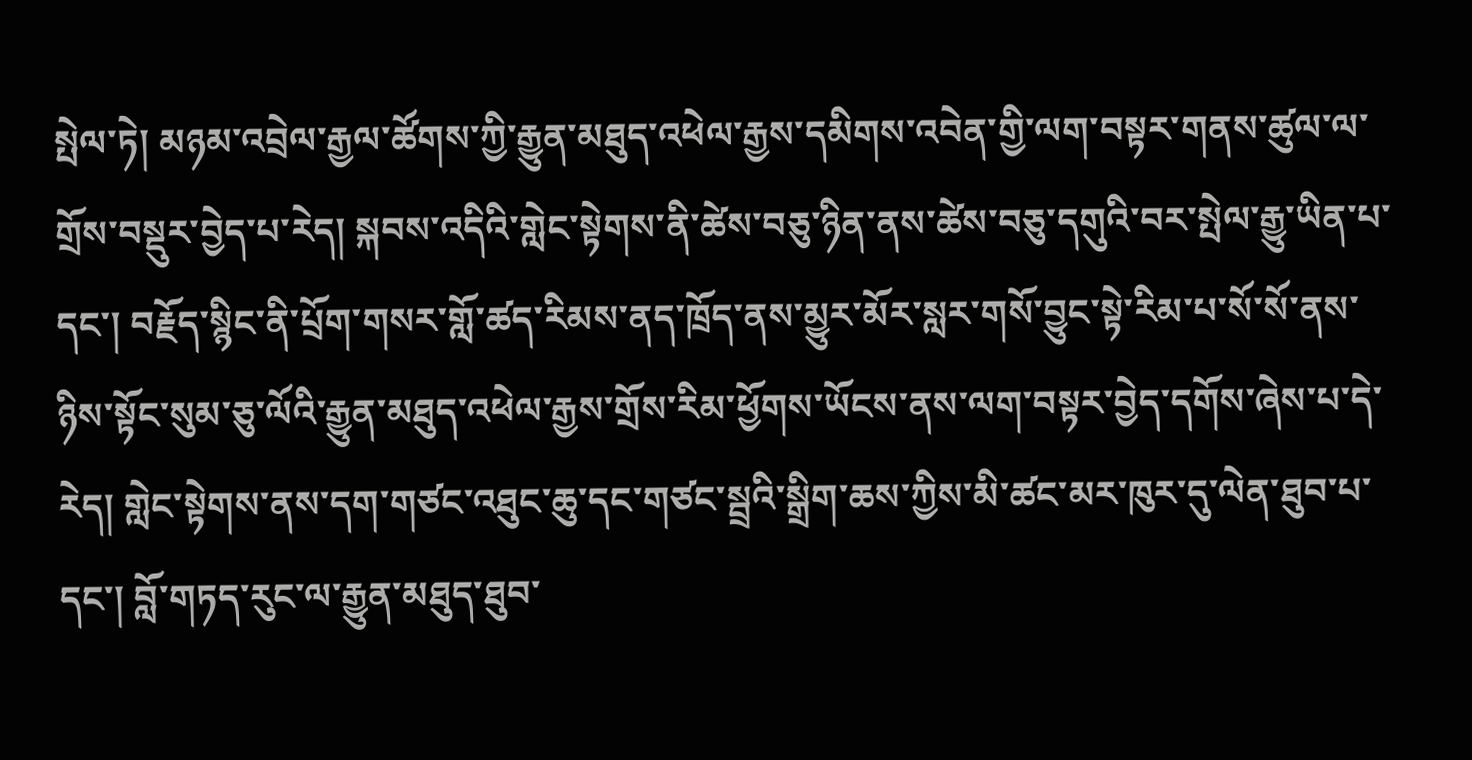སྤེལ་ཏེ། མཉམ་འབྲེལ་རྒྱལ་ཚོགས་ཀྱི་རྒྱུན་མཐུད་འཕེལ་རྒྱས་དམིགས་འབེན་གྱི་ལག་བསྟར་གནས་ཚུལ་ལ་གྲོས་བསྡུར་བྱེད་པ་རེད། སྐབས་འདིའི་གླེང་སྟེགས་ནི་ཚེས་བཅུ་ཉིན་ནས་ཚེས་བཅུ་དགུའི་བར་སྤེལ་རྒྱུ་ཡིན་པ་དང་། བརྗོད་སྙིང་ནི་པྲོག་གསར་གློ་ཚད་རིམས་ནད་ཁྲོད་ནས་མྱུར་མོར་སླར་གསོ་བྱུང་སྟེ་རིམ་པ་སོ་སོ་ནས་ཉིས་སྟོང་སུམ་ཅུ་ལོའི་རྒྱུན་མཐུད་འཕེལ་རྒྱས་གྲོས་རིམ་ཕྱོགས་ཡོངས་ནས་ལག་བསྟར་བྱེད་དགོས་ཞེས་པ་དེ་རེད། གླེང་སྟེགས་ནས་དག་གཙང་འཐུང་ཆུ་དང་གཙང་སྦྲའི་སྒྲིག་ཆས་ཀྱིས་མི་ཚང་མར་ཁུར་དུ་ལེན་ཐུབ་པ་དང་། བློ་གཏད་རུང་ལ་རྒྱུན་མཐུད་ཐུབ་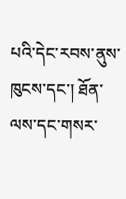པའི་དེང་རབས་ནུས་ཁུངས་དང་། ཐོན་ལས་དང་གསར་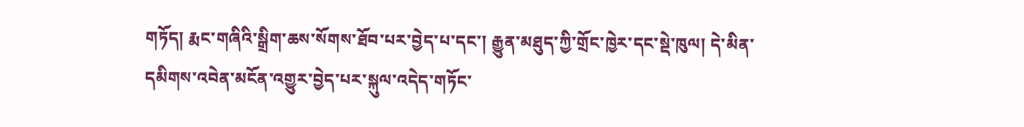གཏོད། རྨང་གཞིའི་སྒྲིག་ཆས་སོགས་ཐོབ་པར་བྱེད་པ་དང་། རྒྱུན་མཐུད་ཀྱི་གྲོང་ཁྱེར་དང་སྡེ་ཁུལ། དེ་མིན་དམིགས་འབེན་མངོན་འགྱུར་བྱེད་པར་སྐུལ་འདེད་གཏོང་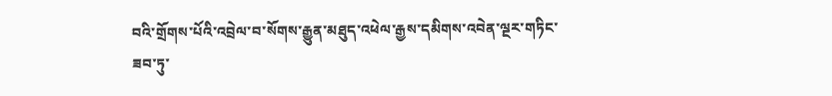བའི་གྲོགས་པོའི་འབྲེལ་བ་སོགས་རྒྱུན་མཐུད་འཕེལ་རྒྱས་དམིགས་འབེན་ལྔར་གཏིང་ཟབ་ཏུ་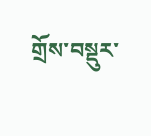གྲོས་བསྡུར་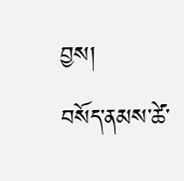བྱས།
བསོད་ནམས་ཚེ་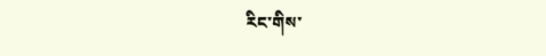རིང་གིས་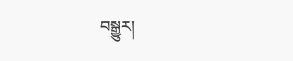བསྒྱུར།